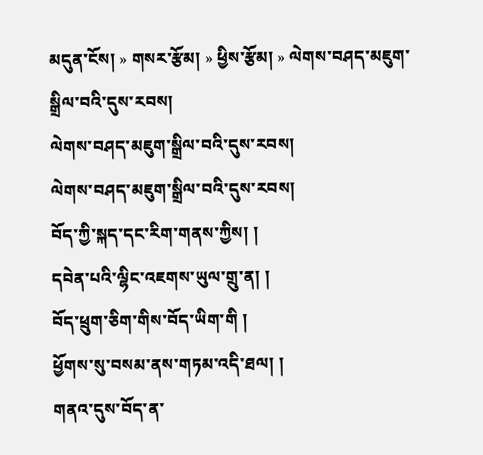མདུན་ངོས། » གསར་རྩོམ། » ཕྱིས་རྩོམ། » ལེགས་བཤད་མཇུག་སྒྲིལ་བའི་དུས་རབས།
ལེགས་བཤད་མཇུག་སྒྲིལ་བའི་དུས་རབས།
ལེགས་བཤད་མཇུག་སྒྲིལ་བའི་དུས་རབས།
བོད་ཀྱི་སྐད་དང་རིག་གནས་ཀྱིས། །
དབེན་པའི་ལྷིང་འཇགས་ཡུལ་གྲུ་ན། །
བོད་ཕྲུག་ཅིག་གིས་བོད་ཡིག་གི །
ཕྱོགས་སུ་བསམ་ནས་གཏམ་འདི་ཐལ། །
གནའ་དུས་བོད་ན་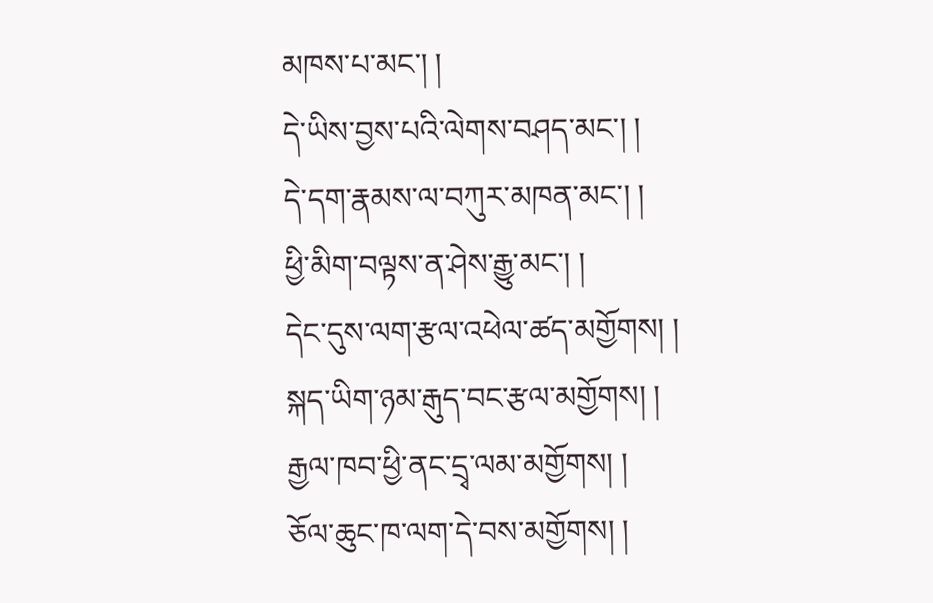མཁས་པ་མང་། །
དེ་ཡིས་བྱས་པའི་ལེགས་བཤད་མང་། །
དེ་དག་རྣམས་ལ་བཀུར་མཁན་མང་། །
ཕྱི་མིག་བལྟས་ན་ཤེས་རྒྱུ་མང་། །
དེང་དུས་ལག་རྩལ་འཕེལ་ཚད་མགྱོགས། །
སྐད་ཡིག་ཉམ་རྒུད་བང་རྩལ་མགྱོགས། །
རྒྱལ་ཁབ་ཕྱི་ནང་དྲྭ་ལམ་མགྱོགས། །
ཅོལ་ཆུང་ཁ་ལག་དེ་བས་མགྱོགས། །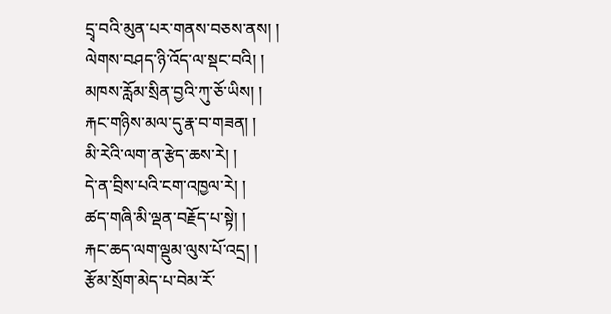དྲྭ་བའི་མུན་པར་གནས་བཅས་ནས། །
ལེགས་བཤད་ཉི་འོད་ལ་སྡང་བའི། །
མཁས་རློམ་སྲིན་བྱའི་ཀུ་ཅོ་ཡིས། །
རྐང་གཉིས་མལ་དུ་རྣ་བ་གཟན། །
མི་རེའི་ལག་ན་རྩེད་ཆས་རེ། །
དེ་ན་བྲིས་པའི་ངག་འཁྱལ་རེ། །
ཚད་གཞི་མི་ལྡན་བརྗོད་པ་སྟེ། །
རྐང་ཆད་ལག་ལྡུམ་ལུས་པོ་འདྲ། །
རྩོམ་སྲོག་མེད་པ་བེམ་རོ་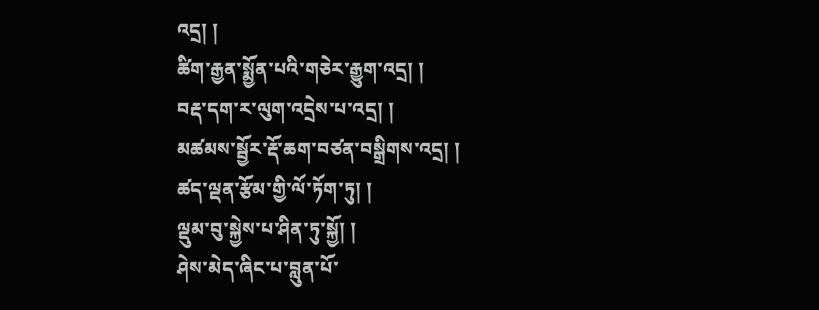འདྲ། །
ཚིག་རྒྱན་སྨྱོན་པའི་གཅེར་རྒྱུག་འདྲ། །
བརྡ་དག་ར་ལུག་འདྲེས་པ་འདྲ། །
མཚམས་སྦྱོར་རྡོ་ཆག་བཙན་བསྒྲིགས་འདྲ། །
ཚད་ལྡན་རྩོམ་གྱི་ལོ་ཏོག་ཏུ། །
ལྡུམ་བུ་སྐྱེས་པ་ཤིན་ཏུ་སྐྱོ། །
ཤེས་མེད་ཞིང་པ་བླུན་པོ་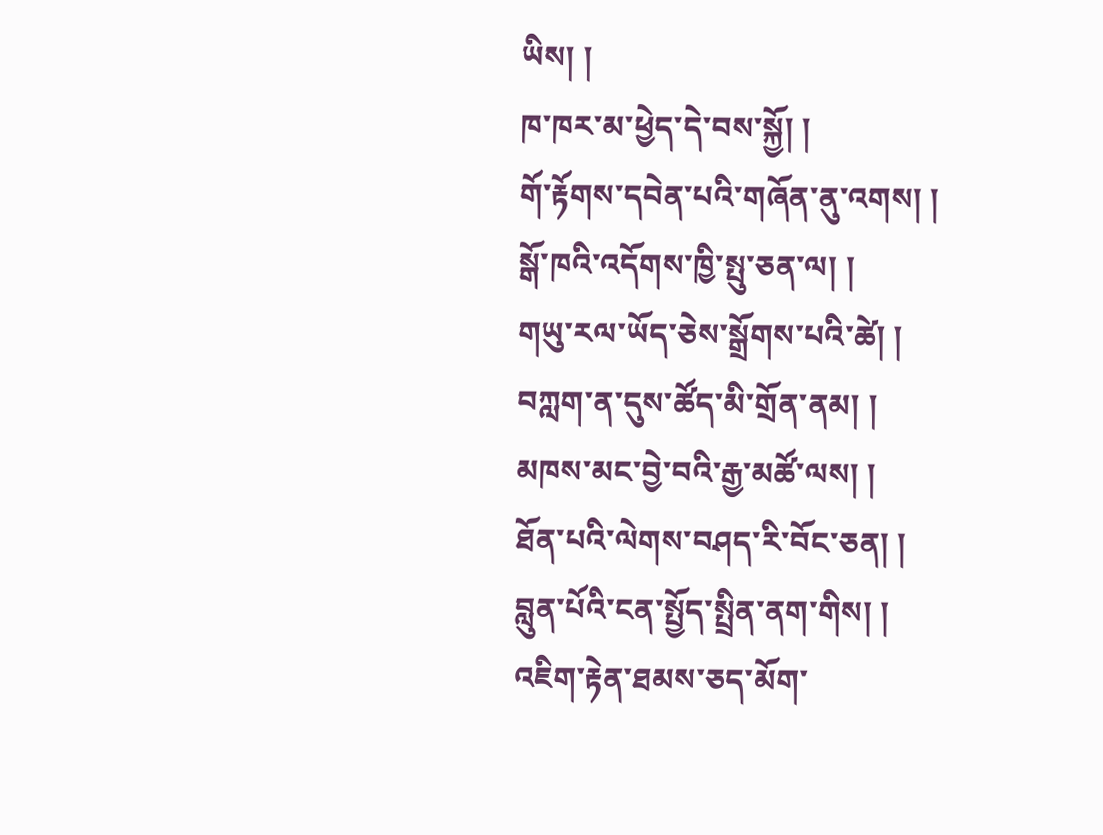ཡིས། །
ཁ་ཁར་མ་ཕྱེད་དེ་བས་སྐྱོ། །
གོ་རྟོགས་དབེན་པའི་གཞོན་ནུ་འགས། །
སྒོ་ཁའི་འདོགས་ཁྱི་སྤུ་ཅན་ལ། །
གཡུ་རལ་ཡོད་ཅེས་སྒྲོགས་པའི་ཚེ། །
བཀླག་ན་དུས་ཚོད་མི་གྲོན་ནམ། །
མཁས་མང་བྱེ་བའི་རྒྱ་མཚོ་ལས། །
ཐོན་པའི་ལེགས་བཤད་རི་བོང་ཅན། །
བླུན་པོའི་ངན་སྤྱོད་སྤྲིན་ནག་གིས། །
འཇིག་རྟེན་ཐམས་ཅད་མོག་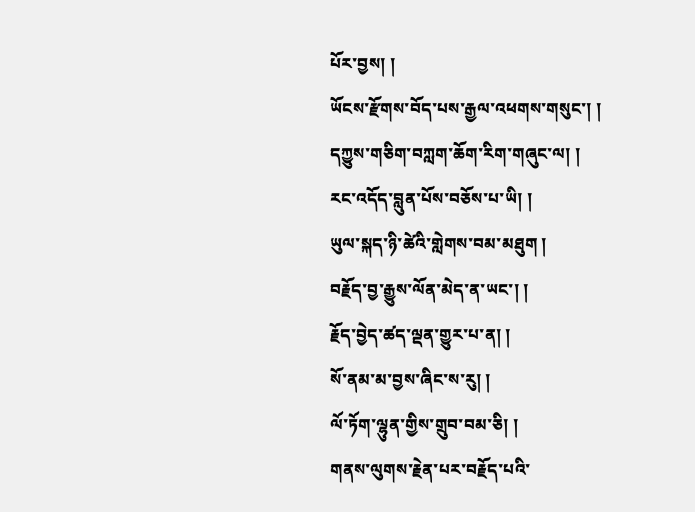པོར་བྱས། །
ཡོངས་རྫོགས་བོད་པས་རྒྱལ་འཕགས་གསུང་། །
དཀྱུས་གཅིག་བཀླག་ཆོག་རིག་གཞུང་ལ། །
རང་འདོད་བླུན་པོས་བཅོས་པ་ཡི། །
ཡུལ་སྐད་ཉི་ཚེའི་གླེགས་བམ་མཐུག །
བརྗོད་བྱ་རྒྱུས་ལོན་མེད་ན་ཡང་། །
རྗོད་བྱེད་ཚད་ལྡན་གྱུར་པ་ན། །
སོ་ནམ་མ་བྱས་ཞིང་ས་རུ། །
ལོ་ཏོག་ལྷུན་གྱིས་གྲུབ་བམ་ཅི། །
གནས་ལུགས་རྗེན་པར་བརྗོད་པའི་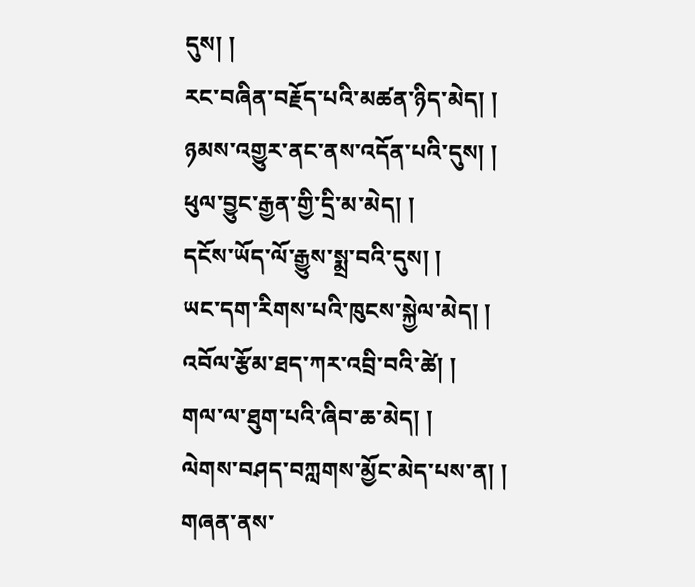དུས། །
རང་བཞིན་བརྗོད་པའི་མཚན་ཉིད་མེད། །
ཉམས་འགྱུར་ནང་ནས་འདོན་པའི་དུས། །
ཕུལ་བྱུང་རྒྱན་གྱི་དྲི་མ་མེད། །
དངོས་ཡོད་ལོ་རྒྱུས་སྨྲ་བའི་དུས། །
ཡང་དག་རིགས་པའི་ཁུངས་སྐྱེལ་མེད། །
འབོལ་རྩོམ་ཐད་ཀར་འབྲི་བའི་ཚེ། །
གལ་ལ་ཐུག་པའི་ཞིབ་ཆ་མེད། །
ལེགས་བཤད་བཀླགས་མྱོང་མེད་པས་ན། །
གཞན་ནས་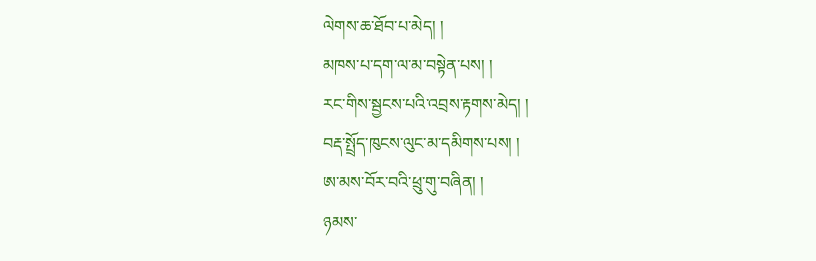ལེགས་ཆ་ཐོབ་པ་མེད། །
མཁས་པ་དག་ལ་མ་བསྟེན་པས། །
རང་གིས་སྦྱངས་པའི་འབྲས་རྟགས་མེད། །
བརྡ་སྤྲོད་ཁུངས་ལུང་མ་དམིགས་པས། །
ཨ་མས་བོར་བའི་ཕྲུ་གུ་བཞིན། །
ཉམས་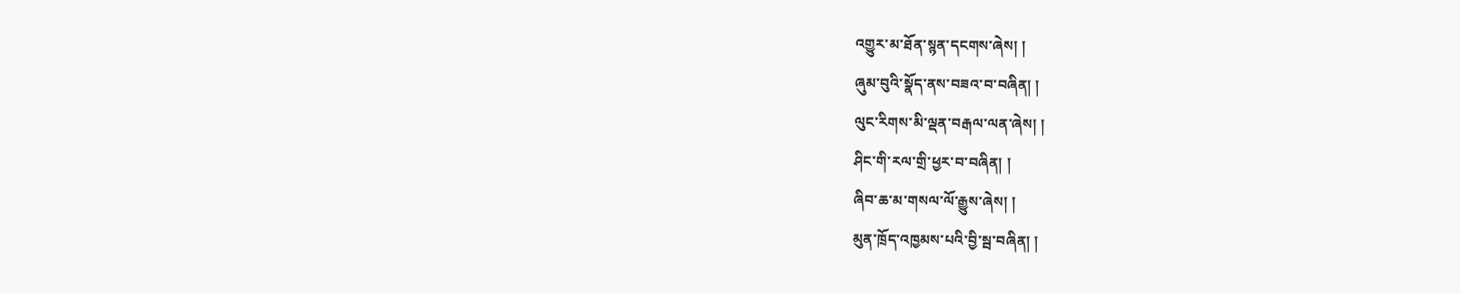འགྱུར་མ་ཐོན་སྙན་དངགས་ཞེས། །
ཞུམ་བུའི་སྣོད་ནས་བཟའ་བ་བཞིན། །
ལུང་རིགས་མི་ལྡན་བརྒལ་ལན་ཞེས། །
ཤིང་གི་རལ་གྲི་ཕྱར་བ་བཞིན། །
ཞིབ་ཆ་མ་གསལ་ལོ་རྒྱུས་ཞེས། །
མུན་ཁྲོད་འཁྱམས་པའི་བྱི་སྦ་བཞིན། །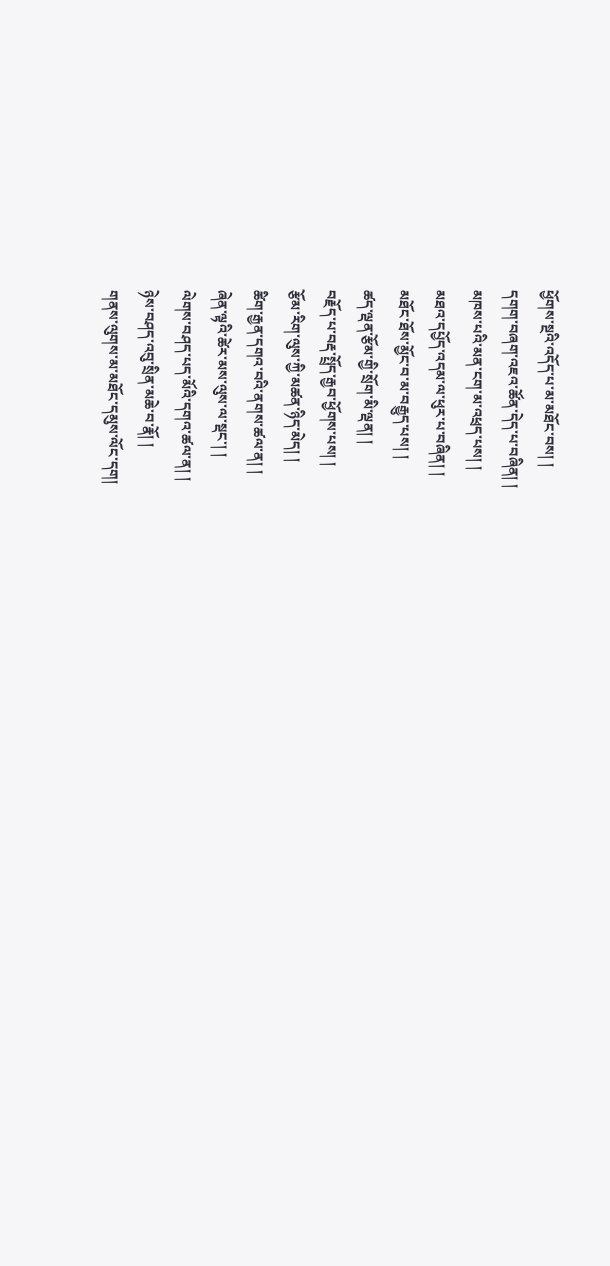ཕྱོགས་སྔའི་འདོད་པ་མ་མཐོང་བས། །
དགག་བཞག་འཇའ་ཚོན་དེད་པ་བཞིན། །
མཁས་པའི་མན་ངག་མ་འཕྲད་པས། །
མཐའ་དཔྱོད་འདམ་ལ་ཕུར་པ་བཞིན། །
མཐོང་ཐོས་མྱོང་བ་མ་བརྒྱུད་པས། །
ཚད་ལྡན་རྩོམ་གྱི་སྲོག་མི་ལྡན། །
བརྗོད་པ་བརྡ་སྤྲོད་རྒྱབ་ཕྱོགས་པས། །
རྩོམ་རིག་ལུས་ཀྱི་མཚན་ཉིད་མེད། །
ཚིག་རྒྱན་དགའ་བའི་ནགས་ཚལ་ན། །
ཞེན་ལྟའི་ཚེར་མས་ལུས་ལ་སྡང་། །
ལེགས་བཤད་པད་མོའི་དགའ་ཚལ་ན། །
ཉེས་བཤད་འབུ་སྲིན་མཆེ་བ་རྣོ། །
གནས་ལུགས་མ་མཐོང་དམུས་ལོང་དག།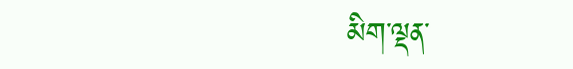མིག་ལྡན་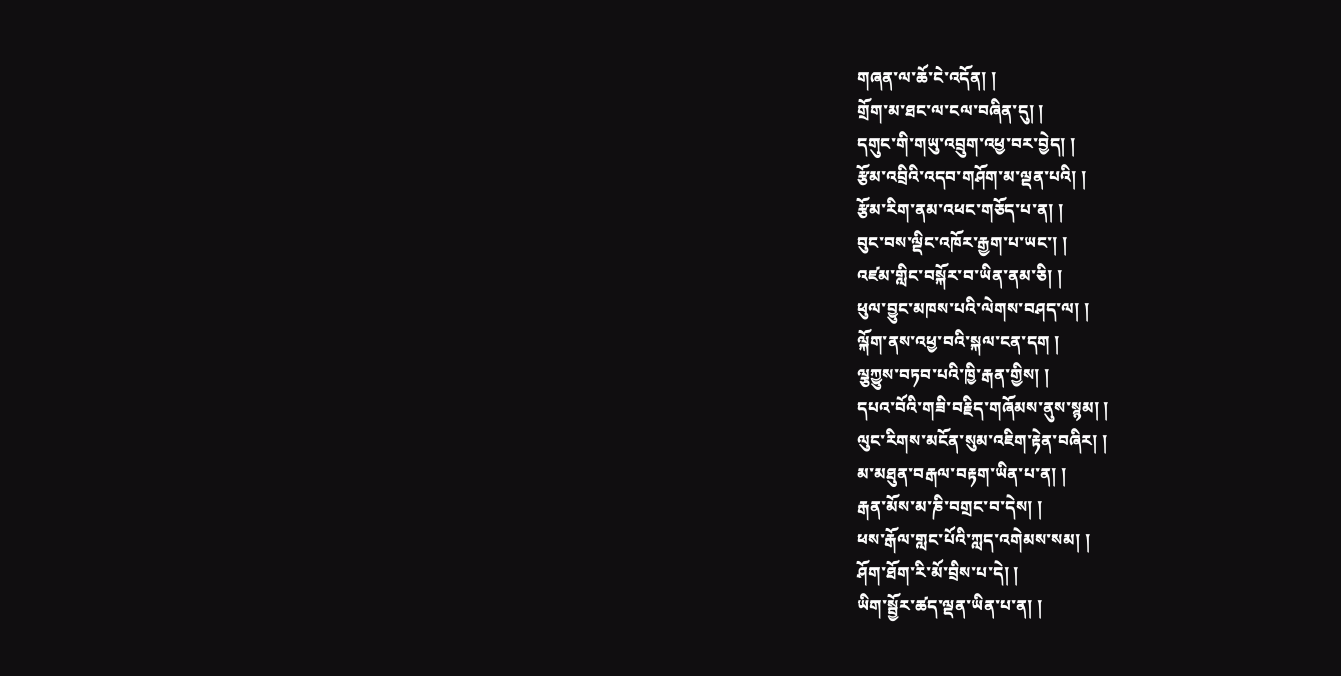གཞན་ལ་ཆོ་ངེ་འདོན། །
གྲོག་མ་ཐང་ལ་ངལ་བཞིན་དུ། །
དགུང་གི་གཡུ་འབྲུག་འཕྱ་བར་བྱེད། །
རྩོམ་འབྲིའི་འདབ་གཤོག་མ་ལྡན་པའི། །
རྩོམ་རིག་ནམ་འཕང་གཅོད་པ་ན། །
བུང་བས་ལྡིང་འཁོར་རྒྱག་པ་ཡང་། །
འཛམ་གླིང་བསྐོར་བ་ཡིན་ནམ་ཅི། །
ཕུལ་བྱུང་མཁས་པའི་ལེགས་བཤད་ལ། །
ལྐོག་ནས་འཕྱ་བའི་སྐལ་ངན་དག །
ལྕཀྱུས་བཏབ་པའི་ཁྱི་རྒན་གྱིས། །
དཔའ་བོའི་གཟི་བརྗིད་གཞོམས་ནུས་སྙམ། །
ལུང་རིགས་མངོན་སུམ་འཇིག་རྟེན་བཞིར། །
མ་མཐུན་བརྒལ་བརྟག་ཡིན་པ་ན། །
རྒན་མོས་མ་ཎི་བགྲང་བ་དེས། །
ཕས་རྒོལ་གླང་པོའི་ཀླད་འགེམས་སམ། །
ཤོག་ཐོག་རི་མོ་བྲིས་པ་དེ། །
ཡིག་སྦྱོར་ཚད་ལྡན་ཡིན་པ་ན། །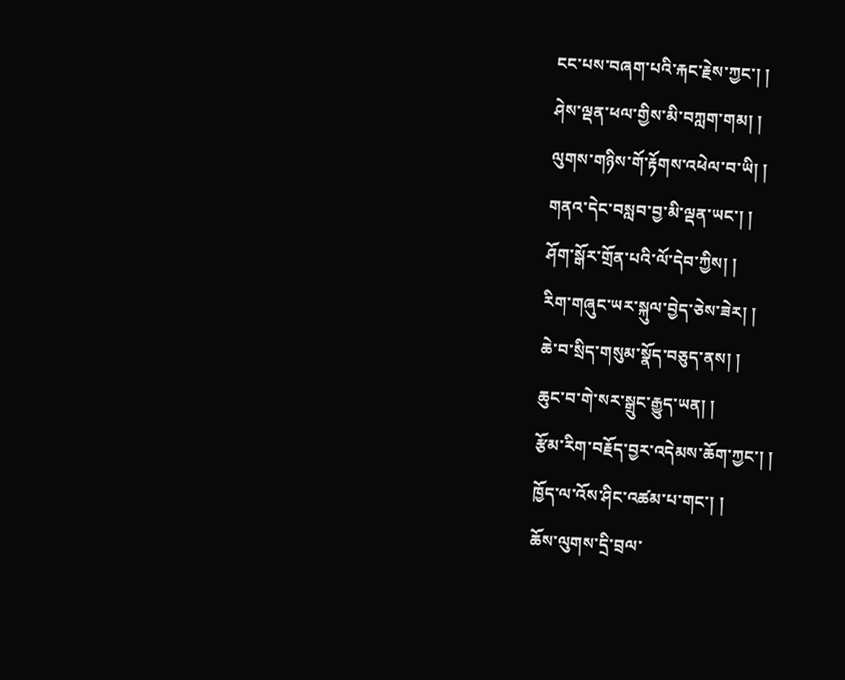ངང་པས་བཞག་པའི་རྐང་རྗེས་ཀྱང་། །
ཤེས་ལྡན་ཕལ་གྱིས་མི་བཀླག་གམ། །
ལུགས་གཉིས་གོ་རྟོགས་འཕེལ་བ་ཡི། །
གནའ་དེང་བསླབ་བྱ་མི་ལྡན་ཡང་། །
ཤོག་སྒོར་གྲོན་པའི་ལོ་དེབ་ཀྱིས། །
རིག་གཞུང་ཡར་སྐུལ་བྱེད་ཅེས་ཟེར། །
ཆེ་བ་སྲིད་གསུམ་སྣོད་བཅུད་ནས། །
ཆུང་བ་གེ་སར་སྒྲུང་རྒྱུད་ཡན། །
རྩོམ་རིག་བརྗོད་བྱར་འདེམས་ཆོག་ཀྱང་། །
ཁྱོད་ལ་འོས་ཤིང་འཚམ་པ་གང་། །
ཆོས་ལུགས་དྲི་བྲལ་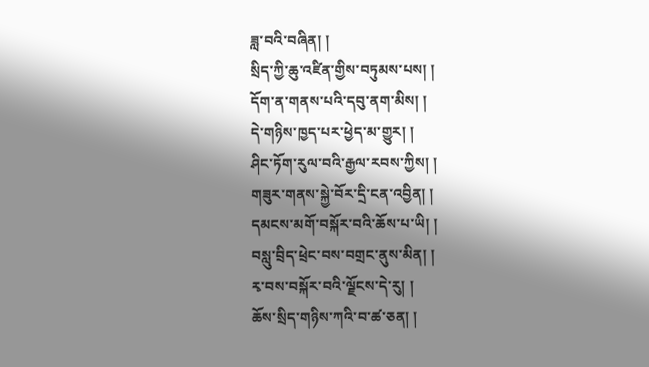ཟླ་བའི་བཞིན། །
སྲིད་ཀྱི་ཆུ་འཛིན་གྱིས་བཏུམས་པས། །
དོག་ན་གནས་པའི་དབུ་ནག་མིས། །
དེ་གཉིས་ཁྱད་པར་ཕྱེད་མ་གྱུར། །
ཤིང་ཏོག་རུལ་བའི་རྒྱལ་རབས་ཀྱིས། །
གཟུར་གནས་སྐྱེ་བོར་དྲི་ངན་འབྱིན། །
དམངས་མགོ་བསྐོར་བའི་ཆོས་པ་ཡི། །
བསླུ་བྲིད་ཕྲེང་བས་བགྲང་ནུས་མིན། །
རྭ་བས་བསྐོར་བའི་ལྗོངས་དེ་རུ། །
ཆོས་སྲིད་གཉིས་ཀའི་བ་ཚ་ཅན། །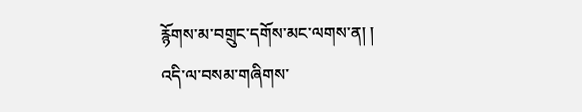རྙོགས་མ་བགྲུང་དགོས་མང་ལགས་ན། །
འདི་ལ་བསམ་གཞིགས་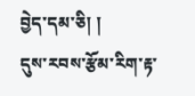བྱེད་དམ་ཅི། །
དུས་རབས་རྩོམ་རིག་རྟ་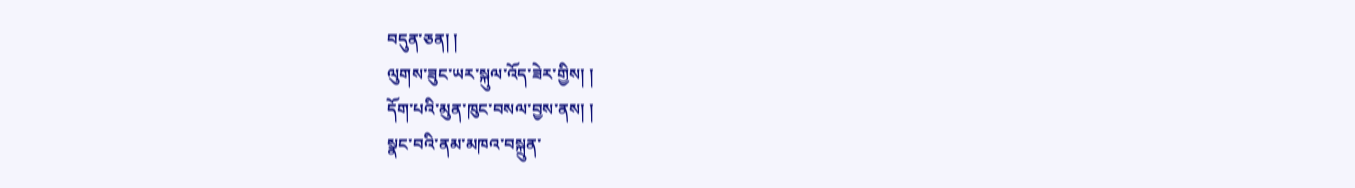བདུན་ཅན། །
ལུགས་ཟུང་ཡར་སྐུལ་འོད་ཟེར་གྱིས། །
དོག་པའི་མུན་ཁུང་བསལ་བྱས་ནས། །
སྣང་བའི་ནམ་མཁའ་བསྐྲུན་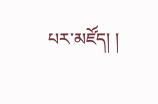པར་མཛོད། །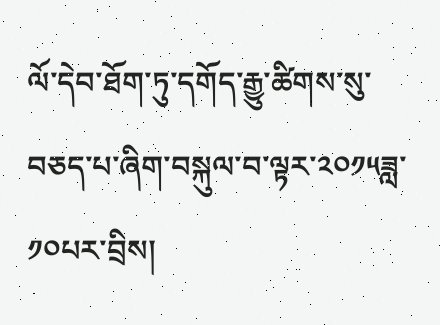ལོ་དེབ་ཐོག་ཏུ་དགོད་རྒྱུ་ཚིགས་སུ་བཅད་པ་ཞིག་བསྐུལ་བ་ལྟར་༢༠༡༥ཟླ་༡༠པར་བྲིས།